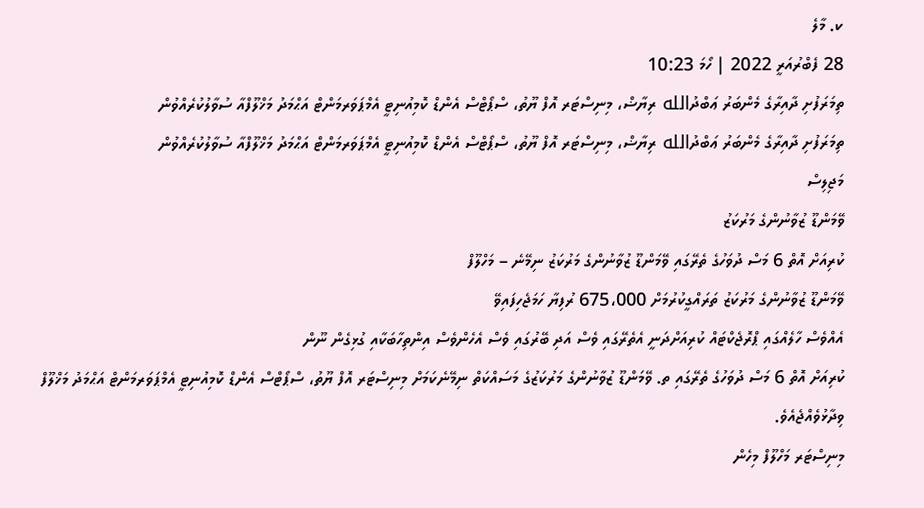ކ. މާލެ
28 ފެބްރުއަރީ 2022 | ހޯމަ 10:23
ތިމަރަފުށި ދާއިރާގެ މެންބަރު ޢަބްދުالله ރިޔާޟް، މިނިސްޓަރ އޮފް ޔޫތު، ސްޕޯޓްސް އެންޑް ކޮމިއުނިޓީ އެމްޕަވަރމަންޓް އަޙްމަދު މަޚްލޫފްއާ ސުވާލުކުރެއްވުން
ތިމަރަފުށި ދާއިރާގެ މެންބަރު ޢަބްދުالله ރިޔާޟް، މިނިސްޓަރ އޮފް ޔޫތު، ސްޕޯޓްސް އެންޑް ކޮމިއުނިޓީ އެމްޕަވަރމަންޓް އަޙްމަދު މަޚްލޫފްއާ ސުވާލުކުރެއްވުން
މަޖިލިސް
ވޭމަންޑޫ ޒުވާނުންގެ މަރުކަޒު
ކުރިއަށް އޮތް 6 މަސް ދުވަހުގެ ތެރޭގައި ވޭމަންޑޫ ޒުވާނުންގެ މަރުކަޒު ނިމޭނެ – މަހްލޫފް
ވޭމަންޑޫ ޒުވާނުންގެ މަރުކަޒު ތަރައްގީކުރުމަށް 675،000 ރުފިޔާ ހަމަޖެހިފައިވޭ
އެއްވެސް ހާލެއްގައި ޕްރޮޖެކްޓައް ކުރިއަށްދަނީ އެތެރޭގައި ވެސް އަދި ބޭރުގައި ވެސް އެހެންވެސް އިންތިހާބަކާއި ގުޅިގެން ނޫން
ކުރިއަށް އޮތް 6 މަސް ދުވަހުގެ ތެރޭގައި ތ. ވޭމަންޑޫ ޒުވާނުންގެ މަރުކަޒުގެ މަސައްކަތް ނިމޭނެކަމަށް މިނިސްޓަރ އޮފް ޔޫތު، ސްޕޯޓްސް އެންޑް ކޮމިއުނިޓީ އެމްޕަވަރމަންޓް އަޙްމަދު މަޚްލޫފް ވިދާޅުވެއްޖެއެވެ.
މިނިސްޓަރ މަހްލޫފް މިހެން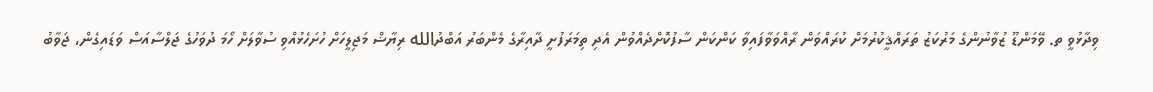ވިދާޅުވީ ތ. ވޭމަންޑޫ ޒުވާނުންގެ މަރުކަޒު ތަރައްޤީކުރުމަށް ކުރައްވަން ރާއްވަވާފައިވާ ކަންކަން ސާފުކޮށްދެއްވުން އެދި ތިމަރަފުށީ ދާއިރާގެ މެންބަރު އަބްދުالله ރިޔާޟް މަޖިލީހަށް ހުށަހެޅުއްވި ސުވާލަށް ހޯމަ ދުވަހުގެ ޖަލްސާއަސް ވަޑައިގެން، ޖަވާބު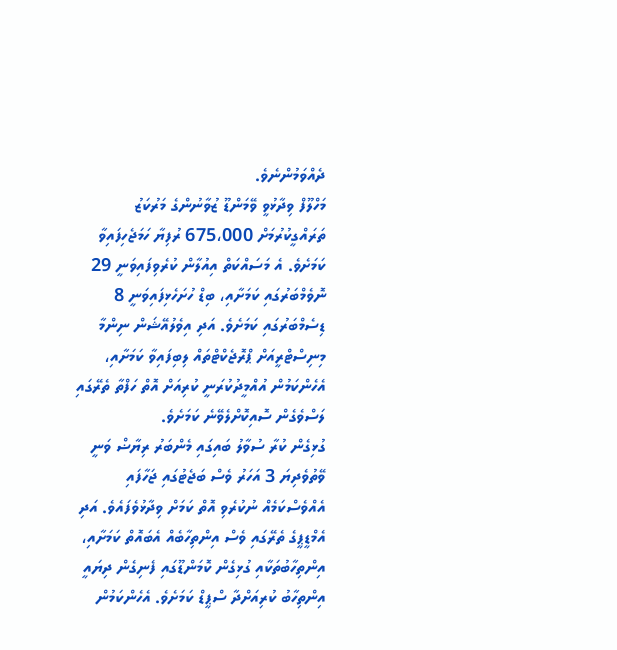ދެއްވަމުންނެވެ.
މަހްލޫފް ވިދާޅުވީ ވޭމަންޑޫ ޒުވާނުންގެ މަރުކަޒު ތަރައްގީކުރުމަށް 675،000 ރުފިޔާ ހަމަޖެހިފައިވާ ކަމަށެވެ. އެ މަސައްކަތް އިއުލާން ކުރެވިފައިވަނީ 29 ނޮވެމްބަރުގައި ކަމަށާއި، ބިޑް ހުށަހެޅިފައިވަނީ 8 ޑިސެމްބަރުގައި ކަމަށެވެ. އަދި އިވެލުއޭޝަން ނިންމާ މިނިސްޓްރީއަށް ޕްރޮޖެކްޓްތައް ލިބިފައިވާ ކަމަށާއި، އެހެންކަމުން އުއްމީދުކުރަނީ ކުރިއަށް އޮތް ހަފްތާ ތެރޭގައި ލަސްވެގެން ސޮއިކޮށްލެވޭނެ ކަމަށެވެ.
ގުޅިގެން ކުރާ ސުވާލު ބައިގައި މެންބަރު ރިޔާޟް ވަނީ ވޭތުވެދިޔަ 3 އަހަރު ވެސް ބަޖެޓުގައި ޖަހާފައި އެއްވެސްކަމެއް ނުކުރެވި އޮތް ކަމަށް ވިދާޅުވެފައެވެ. އަދި އެމްޑީޕީގެ ތެރޭގައި ވެސް އިންތިހާބެއް އެބައޮތް ކަމަށާއި، އިންތިހާބުތަކާއި ގުޅިގެން ކޮމަންޑޫގައި ފެނިގެން ދިޔައީ އިންތިހާބު ކުރިއަށްދާ ސްޕީޑް ކަމަށެވެ. އެހެންކަމުން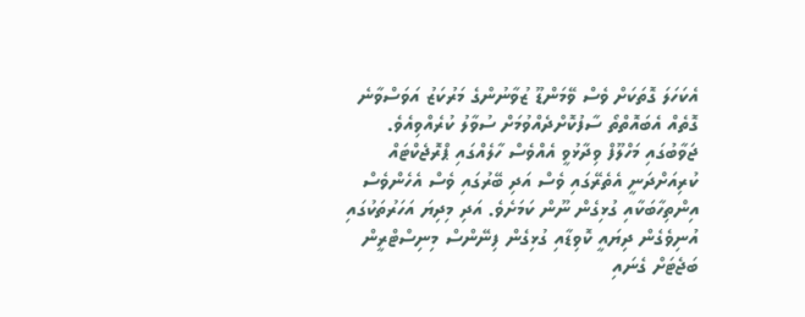އެކަހަލަ ގޮތަކަށް ވެސް ވޭމަންޑޫ ޒުވާނުންގެ މަރުކަޒު އަވަސްވާނެ ގޮތެއް އެބައޮތްތޯ ސާފުކޮށްދެއްވުމަށް ސުވާލު ކުރެއްވިއެވެ.
ޖަވާބުގައި މަހްލޫފް ވިދާޅުވީ އެއްވެސް ހާލެއްގައި ޕްރޮޖެކްޓައް ކުރިއަށްދަނީ އެތެރޭގައި ވެސް އަދި ބޭރުގައި ވެސް އެހެންވެސް އިންތިހާބަކާއި ގުޅިގެން ނޫން ކަމަށެވެ. އަދި މިދިޔަ އަހަރުތަކުގައި އުނިވެގެން ދިޔައީ ކޮވިޑާއި ގުޅިގެން ފިނޭންސް މިނިސްޓްރީން ބަޖެޓަށް ގެނައި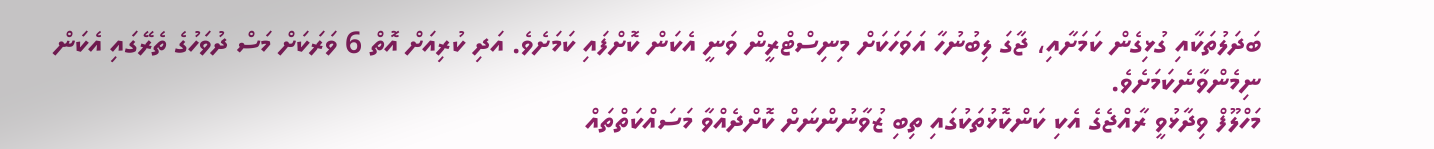ބަދަލުތަކާއި ގުޅިގެން ކަމަށާއި، ޖާގަ ލިބުނުހާ އަވަހަކަށް މިނިސްޓްރީން ވަނީ އެކަން ކޮށްފައި ކަމަށެވެ. އަދި ކުރިއަށް އޮތް 6 ވަރަކަށް މަސް ދުވަހުގެ ތެރޭގައި އެކަން ނިމެންވާނެކަމަށެވެ.
މަހްލޫފް ވިދާޅުވީ ރާއްޖެގެ އެކި ކަންކޮޅުތަކުގައި ތިބި ޒުވާނުންނަށް ކޮށްދެއްވާ މަސައްކަތްތައް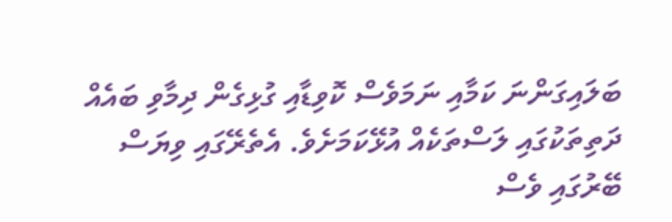ބަލައިގަންނަ ކަމާއި ނަމަވެސް ކޮވިޑާއި ގުޅިގެން ދިމާވި ބައެއް ދަތިތަކުގައި ލަސްތަކެއް އުޅޭކަމަށެވެ. އެތެރޭގައި ވިޔަސް ބޭރުގައި ވެސް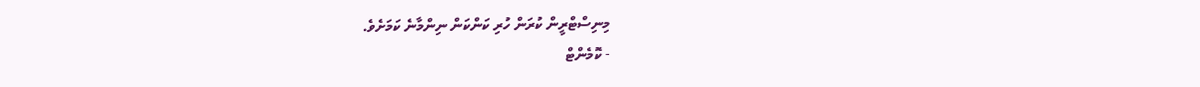މިނިސްޓްރީން ކުރަން ހުރި ކަންކަން ނިންމާނެ ކަމަށެވެ.
- ކޮމެންޓް